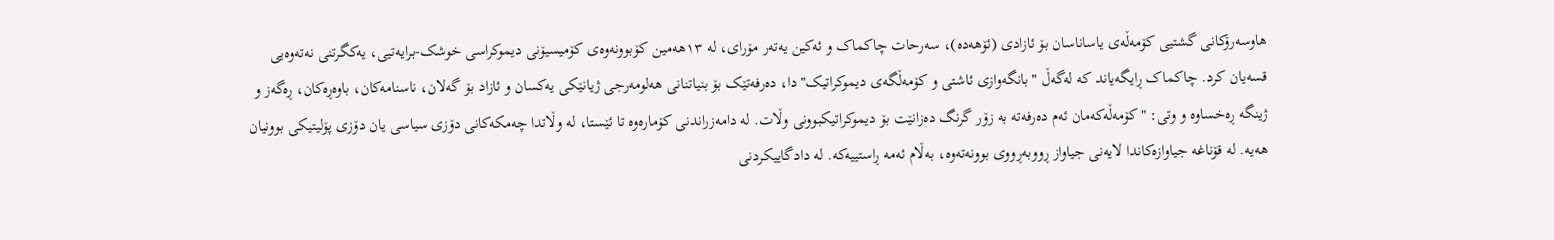هاوسەرۆکانی گشتیی کۆمەڵەی یاساناسان بۆ ئازادی (ئۆهەدە)، سەرحات چاکماک و ئەکین یەتەر مۆرای، لە ١٣هەمین کۆبوونەوەی کۆمیسیۆنی دیموکراسی خوشک-برایەتیی، یەکگرتنی نەتەوەیی قسەیان کرد. چاکماک ڕایگەیاند کە لەگەڵ "بانگەوازی ئاشتی و کۆمەڵگەی دیموکراتیک"دا، دەرفەتێک بۆ بنیاتنانی هەلومەرجی ژیانێکی یەکسان و ئازاد بۆ گەلان، ناسنامەکان، باوەڕەکان، ڕەگەز و ژینگە ڕەخساوە و وتی: "کۆمەڵەکەمان ئەم دەرفەتە بە زۆر گرنگ دەزانێت بۆ دیموکراتیکبوونی وڵات. لە دامەزراندنی کۆمارەوە تا ئێستا، لە وڵاتدا چەمکەکانی دۆزی سیاسی یان دۆزی پۆلیتیکی بوونیان هەیە. لە قۆناغە جیاوازەکاندا لایەنی جیاواز ڕووبەڕووی بوونەتەوە، بەڵام ئەمە ڕاستییەکە. لە دادگاییکردنی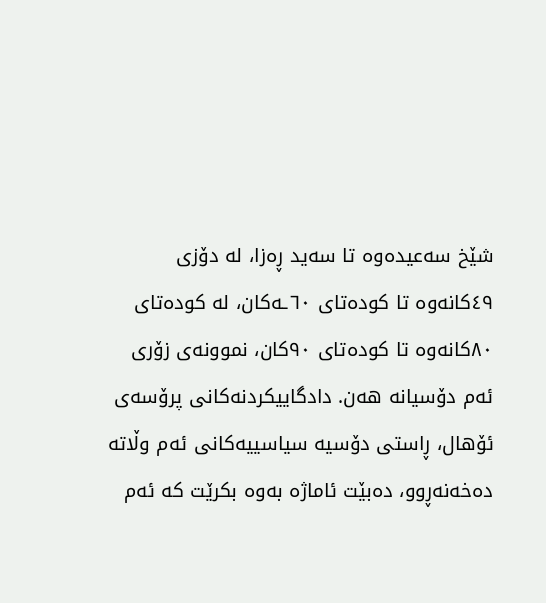شێخ سەعیدەوە تا سەید ڕەزا، لە دۆزی ٤٩کانەوە تا کودەتای ٦٠ـەکان، لە کودەتای ٨٠کانەوە تا کودەتای ٩٠کان، نموونەی زۆری ئەم دۆسیانە هەن. دادگاییکردنەکانی پرۆسەی ئۆهال، ڕاستی دۆسیە سیاسییەکانی ئەم وڵاتە دەخەنەڕوو، دەبێت ئاماژە بەوە بکرێت کە ئەم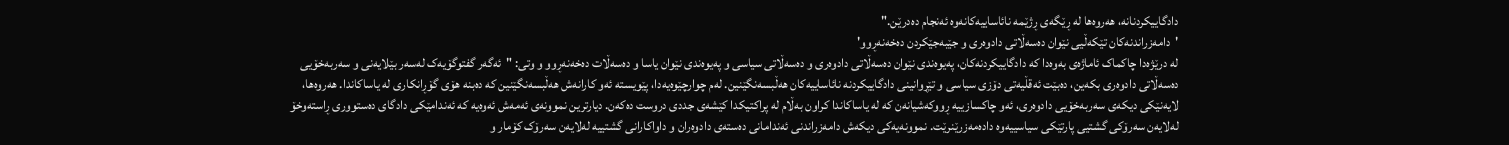دادگاییکردنانە، هەروەها لە ڕێگەی ڕژێمە نائاساییەکانەوە ئەنجام دەدرێن."
'دامەزراندنەکان تێکەڵیی نێوان دەسەڵاتی دادوەری و جێبەجێکردن دەخەنەڕوو'
لە درێژەدا چاکماک ئاماژەی بەوەدا کە دادگاییکردنەکان، پەیوەندی نێوان دەسەڵاتی دادوەری و دەسەڵاتی سیاسی و پەیوەندی نێوان یاسا و دەسەڵات دەخەنەڕوو و وتی: "ئەگەر گفتوگۆیەک لەسەر بێلایەنی و سەربەخۆیی دەسەڵاتی دادوەری بکەین، دەبێت ئەقڵیەتی دۆزی سیاسی و تێڕوانینی دادگاییکردنە نائاساییەکان هەڵبسەنگێنین. لەم چوارچێوەیەدا، پێویستە ئەو کارانەش هەڵبسەنگێنین کە دەبنە هۆی گۆڕانکاری لە یاساکاندا. هەروەها، لایەنێکی دیکەی سەربەخۆیی دادوەری، ئەو چاکسازییە ڕووکەشیانەن کە لە یاساکاندا کراون بەڵام لە پراکتیکدا کێشەی جددی دروست دەکەن. دیارترین نموونەی ئەمەش ئەوەیە کە ئەندامێکی دادگای دەستووری ڕاستەوخۆ لەلایەن سەرۆکی گشتیی پارتێکی سیاسییەوە دادەمەزرێنرێت. نموونەیەکی دیکەش دامەزراندنی ئەندامانی دەستەی دادوەران و داواکارانی گشتییە لەلایەن سەرۆک کۆمار و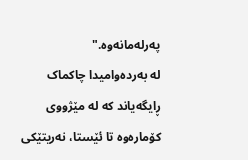پەرلەمانەوە."
لە بەردەوامیدا چاکماک ڕایگەیاند کە لە مێژووی کۆمارەوە تا ئێستا، نەریتێکی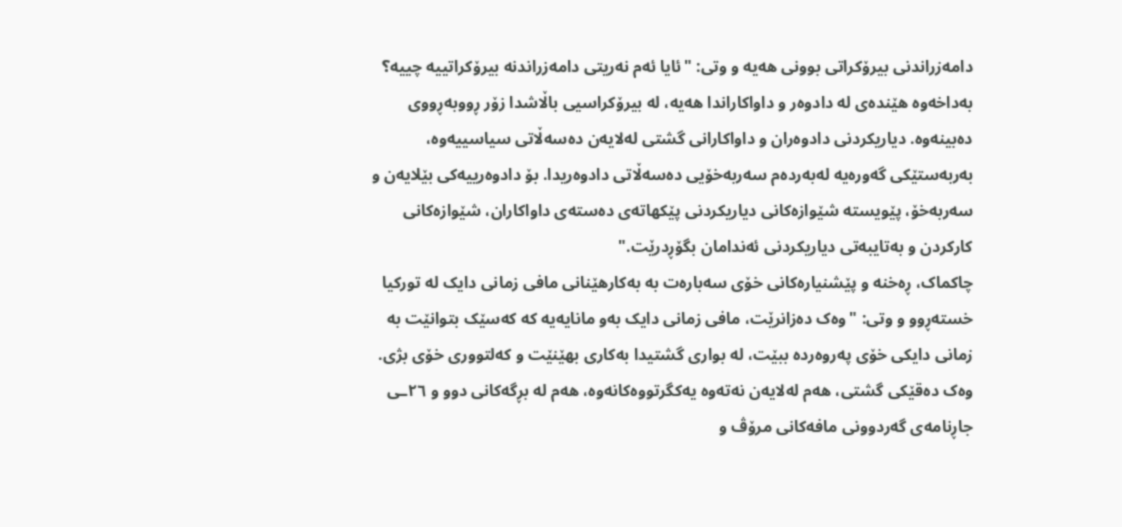دامەزراندنی بیرۆکراتی بوونی هەیە و وتی: "ئایا ئەم نەریتی دامەزراندنە بیرۆکراتییە چییە؟ بەداخەوە هێندەی لە دادوەر و داواکاراندا هەیە، لە بیرۆکراسیی باڵاشدا زۆر ڕووبەڕووی دەبینەوە. دیاریکردنی دادوەران و داواکارانی گشتی لەلایەن دەسەڵاتی سیاسییەوە، بەربەستێکی گەورەیە لەبەردەم سەربەخۆیی دەسەڵاتی دادوەریدا. بۆ دادوەرییەکی بێلایەن و سەربەخۆ، پێویستە شێوازەکانی دیاریکردنی پێکهاتەی دەستەی داواکاران، شێوازەکانی کارکردن و بەتایبەتی دیاریکردنی ئەندامان بگۆڕدرێت."
چاکماک، ڕەخنە و پێشنیارەکانی خۆی سەبارەت بە بەکارهێنانی مافی زمانی دایک لە تورکیا خستەڕوو و وتی: "وەک دەزانرێت، مافی زمانی دایک بەو مانایەیە کە کەسێک بتوانێت بە زمانی دایکی خۆی پەروەردە ببێت، لە بواری گشتیدا بەکاری بهێنێت و کەلتووری خۆی بژی. وەک دەقێکی گشتی، هەم لەلایەن نەتەوە یەکگرتووەکانەوە، هەم لە بڕگەکانی دوو و ٢٦ـی جاڕنامەی گەردوونی مافەکانی مرۆڤ و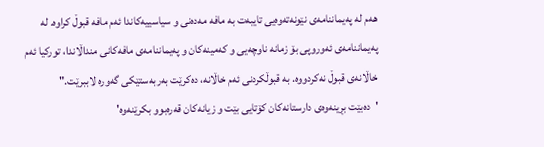هەم لە پەیماننامەی نێونەتەوەیی تایبەت بە مافە مەدەنی و سیاسییەکاندا ئەم مافە قبوڵ کراوە. لە پەیماننامەی ئەوروپی بۆ زمانە ناوچەیی و کەمینەکان و پەیماننامەی مافەکانی منداڵاندا، تورکیا ئەم خاڵانەی قبوڵ نەکردووە. بە قبوڵکردنی ئەم خاڵانە، دەکرێت بەربەستێکی گەورە لاببرێت."
'دەبێت بڕینەوەی دارستانەکان کۆتایی بێت و زیانەکان قەرەبوو بکرێنەوە'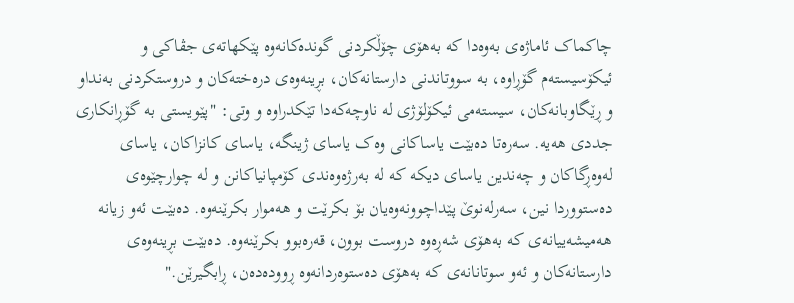چاکماک ئاماژەی بەوەدا کە بەهۆی چۆڵکردنی گوندەکانەوە پێکهاتەی جڤاکی و ئیکۆسیستەم گۆڕاوە، بە سووتاندنی دارستانەکان، بڕینەوەی درەختەکان و دروستکردنی بەنداو و ڕێگاوبانەکان، سیستەمی ئیکۆلۆژی لە ناوچەکەدا تێکدراوە و وتی: "پێویستی بە گۆڕانکاری جددی هەیە. سەرەتا دەبێت یاساکانی وەک یاسای ژینگە، یاسای کانزاکان، یاسای لەوەڕگاکان و چەندین یاسای دیکە کە لە بەرژەوەندی کۆمپانیاکانن و لە چوارچێوەی دەستووردا نین، سەرلەنوێ پێداچوونەوەیان بۆ بکرێت و هەموار بکرێنەوە. دەبێت ئەو زیانە هەمیشەییانەی کە بەهۆی شەڕەوە دروست بوون، قەرەبوو بکرێنەوە. دەبێت بڕینەوەی دارستانەکان و ئەو سوتانانەی کە بەهۆی دەستوەردانەوە ڕوودەدەن، ڕابگیرێن."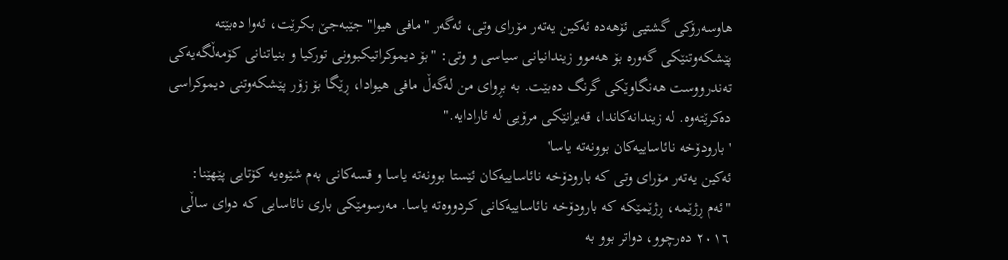هاوسەرۆکی گشتیی ئۆهەدە ئەکین یەتەر مۆرای وتی، ئەگەر "مافی هیوا" جێبەجێ بکرێت، ئەوا دەبێتە پێشکەوتنێکی گەورە بۆ هەموو زیندانیانی سیاسی و وتی: "بۆ دیموکراتیکبوونی تورکیا و بنیاتنانی کۆمەڵگەیەکی تەندرووست هەنگاوێکی گرنگ دەبێت. بە بڕوای من لەگەڵ مافی هیوادا، ڕێگا بۆ زۆر پێشکەوتنی دیموکراسی دەکرێتەوە. لە زیندانەکاندا، قەیرانێکی مرۆیی لە ئارادایە."
'بارودۆخە نائاساییەکان بوونەتە یاسا'
ئەکین یەتەر مۆرای وتی کە بارودۆخە نائاساییەکان ئێستا بوونەتە یاسا و قسەکانی بەم شێوەیە کۆتایی پێهێنا: "ئەم ڕژێمە، ڕژێمێکە کە بارودۆخە نائاساییەکانی کردووەتە یاسا. مەرسومێکی باری نائاسایی کە دوای ساڵی ٢٠١٦ دەرچوو، دواتر بوو بە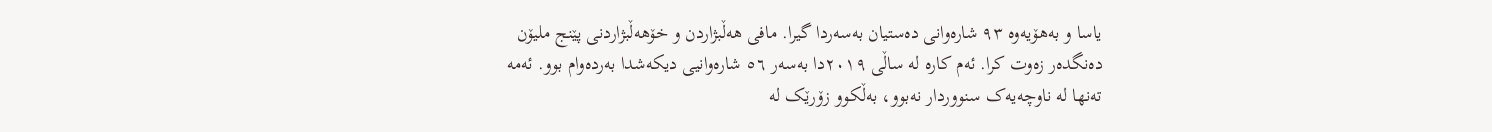یاسا و بەهۆیەوە ٩٣ شارەوانی دەستیان بەسەردا گیرا. مافی هەڵبژاردن و خۆهەڵبژاردنی پێنج ملیۆن دەنگدەر زەوت کرا. ئەم کارە لە ساڵی ٢٠١٩دا بەسەر ٥٦ شارەوانیی دیکەشدا بەردەوام بوو. ئەمە تەنها لە ناوچەیەک سنووردار نەبوو، بەڵکوو زۆرێک لە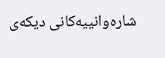شارەوانییەکانی دیکەی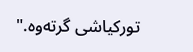تورکیاشی گرتەوە."